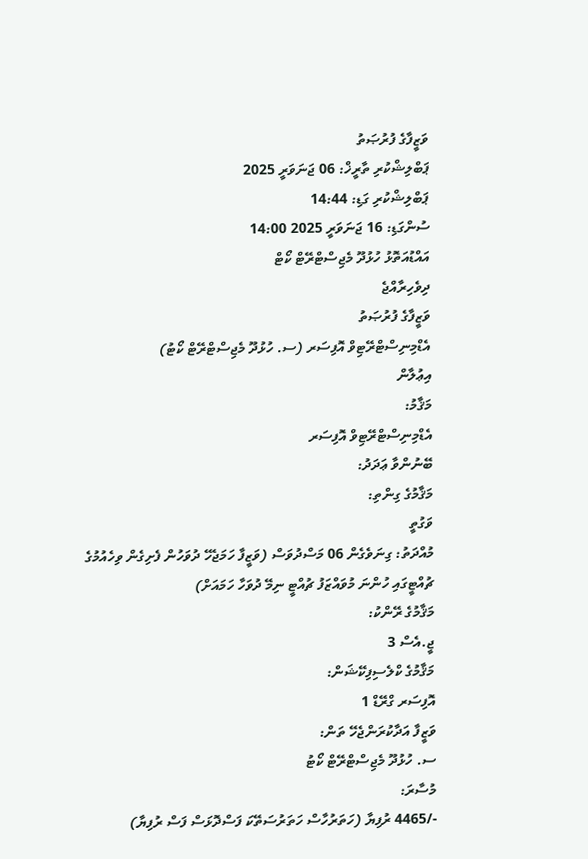ވަޒީފާގެ ފުރުޞަތު
ޕަބްލިޝްކުރި ތާރީޚް: 06 ޖަނަވަރީ 2025
ޕަބްލިޝްކުރި ގަޑި: 14:44
ސުންގަޑި: 16 ޖަނަވަރީ 2025 14:00
އައްޑުއަތޮޅު ހުޅުދޫ މެޖިސްޓްރޭޓް ކޯޓް
ދިވެހިރާއްޖެ
ވަޒީފާގެ ފުރުޞަތު
އެޑްމިނިސްޓްރޭޓިވް އޮފިސަރ (ސ. ހުޅުދޫ މެޖިސްޓްރޭޓް ކޯޓު)
އިޢުލާން
މަޤާމު:
އެޑްމިނިސްޓްރޭޓިވް އޮފިސަރ
ބޭނުންވާ ޢަދަދު:
މަޤާމުގެ ގިންތި:
ވަގުތީ
މުއްދަތު: ގިނަވެގެން 06 މަސްދުވަސް (ވަޒީފާ ހަމަޖެހޭ ދުވަހުން ފެށިގެން ވިހެއުމުގެ ޗުއްޓީގައި ހުންނަ މުވައްޒަފު ޗުއްޓީ ނިމޭ ދުވަހާ ހަމައަށް)
މަޤާމުގެ ރޭންކު:
ޖީ.އެސް 3
މަޤާމުގެ ކްލެސިފިކޭޝަން:
އޮފިސަރ ގްރޭޑް 1
ވަޒީފާ އަދާކުރަންޖެހޭ ތަން:
ސ. ހުޅުދޫ މެޖިސްޓްރޭޓް ކޯޓު
މުސާރަ:
-/4465 ރުފިޔާ (ހަތަރުހާސް ހަތަރުސަތޭކަ ފަސްދޮޅަސް ފަސް ރުފިޔާ)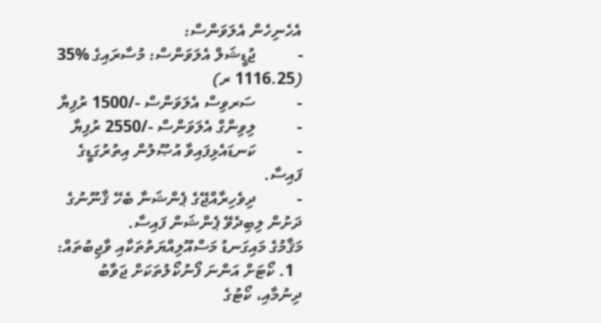އެހެނިހެން އެލަވަންސް:
-          ޖުޑީޝަލް އެލަވަންސް: މުސާރައިގެ %35 (1116.25 ރ)
-          ސަރވިސް އެލަވަންސް -/1500 ރުފިޔާ
-          ލިވިންގް އެލަވަންސް -/2550 ރުފިޔާ
-          ކަނޑައެޅިފައިވާ އުޞޫލުން އިތުރުގަޑީގެ ފައިސާ.
-          ދިވެހިރާއްޖޭގެ ޕެންޝަނާ ބެހޭ ޤާނޫނުގެ ދަށުން ލިބިދެވޭ ޕެންޝަން ފައިސާ.
މަޤާމުގެ މައިގަނޑު މަސްއޫލިއްޔަތުތަކާއި ވާޖިބުތައް:
  1. ކޯޓަށް އަންނަ ފޯނުކޯލުތަކަށް ޖަވާބު ދިނުމާއި، ކޯޓުގެ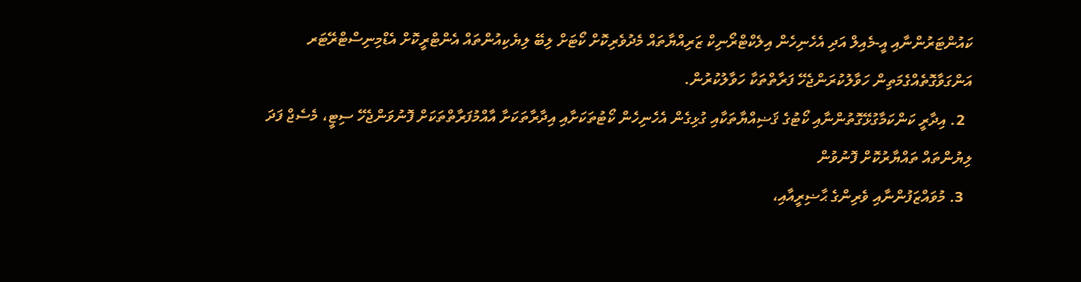ކައުންޓަރުންނާއި އީ-މެއިލް އަދި އެހެނިހެން އިލެކްޓްރޯނިކް ޒަރިއްޔާތައް މެދުވެރިކޮށް ކޯޓަށް ލިބޭ ލިޔެކިއުންތައް އެންޓްރީކޮށް އެޑްމިނިސްޓްރޭޓަރ އަންގަވާގޮތެއްގެމަތިން ހަވާލުކުރަންޖެހޭ ފަރާތްތަކާ ހަވާލުކުރުން.
  2. އިދާރީ ކަންކަމާގުޅޭގޮތުންނާއި ކޯޓުގެ ޤަޟިއްޔާތަކާއި ގުޅިގެން އެހެނިހެން ކޯޓުތަކަށާއި އިދާރާތަކަށާ އާއްމުފަރާތްތަކަށް ފޮނުވަންޖެހޭ ސިޓީ، މެސެޖް ފަދަ ލިޔުންތައް ތައްޔާރުކޮށް ފޮނުވުން
  3. މުވައްޒަފުންނާއި ވެރިންގެ ޙާޟިރީއާއި،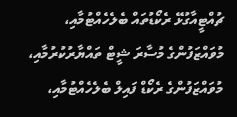ޗުއްޓީއާގުޅޭ ރެކޯޑުތައް ބެލެހެއްޓުމާއި، މުވައްޒަފުންގެ މުސާރަ ޝީޓް ތައްޔާރުކުރުމާއި، މުވައްޒަފުންގެ ރެކޯޑް ފައިލް ބެލެހެއްޓުމާއި،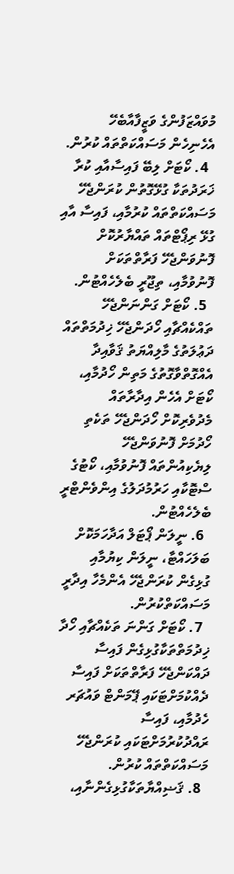މުވައްޒަފުންގެ ވަޒީފާއާބެހޭ އެހެނިހެން މަސައްކަތްތައް ކުރުން.
  4. ކޯޓަށް ލިބޭ ފައިސާއާއި ކުރާ ޚަރަދުތަކާ ގުޅޭގޮތުން ކުރަންޖެހޭ މަސައްކަތްތައް ކުރުމާއި، ފައިސާ އާއި ގުޅޭ ރިޕޯޓްތައް ތައްޔާރުކޮށް ފޮނުވަންޖެހޭ ފަރާތްތަކަށް ފޮނުވުމާއި، ތިޖޫރީ ބެލެހެއްޓުން.
  5. ކޯޓަށް ގަންނަންޖެހޭ ތައްކެއްޗާއި ހޯދަންޖެހޭ ޚިދުމަތްތައް ދަޢުލަތުގެ މާލިއްޔަތު ޤަވާއިދާ އެއްގޮތްވާގޮތުގެ މަތިން ހޯދުމާއި، ކޯޓަށް އެހެން އިދާރާތައް މެދުވެރިކޮށް ހޯދަންޖެހޭ ތަކެތި ހޯދުމަށް ފޮނުވަންޖެހޭ ލިޔެކިއުންތައް ފޮނުވުމާއި، ކޯޓުގެ ސްޓޮކާއި ހަރުމުދަލުގެ އިންވެންޓްރީ ބެލެހެއްޓުން.
  6. ނީލަން ޕޯޓަލް އަދާހަމަކޮށް ބަލަހައްޓާ، ނީލަން ކިޔުމާއި ގުޅިގެން ކުރަންޖެހޭ އެންމެހާ އިދާރީ މަސައްކަތްކުރުން.
  7. ކޯޓަށް ގަންނަ ތަކެއްޗާއި ހޯދާ ޚިދުމަތްތަކާގުޅިގެން ފައިސާ ދައްކަންޖެހޭ ފަރާތްތަކަށް ފައިސާ ދެއްކުމަށްޓަކައި ޕޭމަންޓް ވައުޗަރ ހެދުމާއި، ފައިސާ ރައްދުކުރުމަށްޓަކައި ކުރަންޖެހޭ މަސައްކަތްތައް ކުރުން.
  8. ޤަޟިއްޔާތަކާގުޅިގެންނާއި،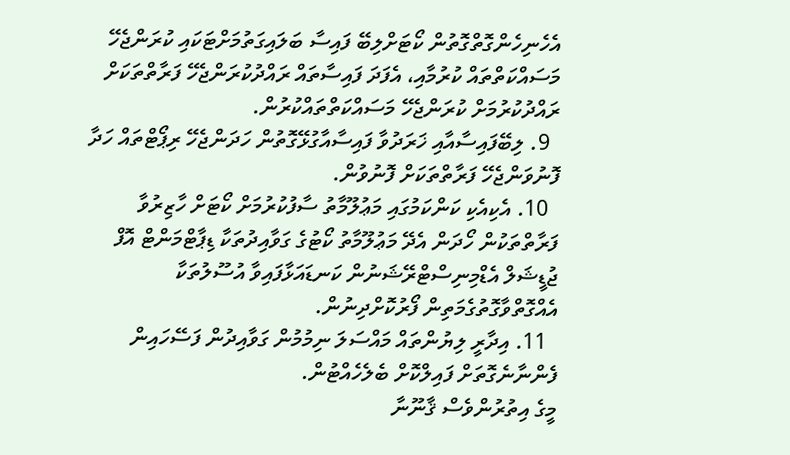އެހެނިހެންގޮތްގޮތުން ކޯޓަށްލިބޭ ފައިސާ ބަލައިގަތުމަށްޓަކައި ކުރަންޖެހޭ މަސައްކަތްތައް ކުރުމާއި، އެފަދަ ފައިސާތައް ރައްދުކުރަންޖެހޭ ފަރާތްތަކަށް ރައްދުކުރުމަށް ކުރަންޖެހޭ މަސައްކަތްތައްކުރުން.
  9. ލިބޭފައިސާއާއި ޚަރަދުވާ ފައިސާއާގުޅޭގޮތުން ހަދަންޖެހޭ ރިޕޯޓްތައް ހަދާ ފޮނުވަންޖެހޭ ފަރާތްތަކަށް ފޮނުވުން.
  10. އެކިއެކި ކަންކަމުގައި މަޢުލޫމާތު ސާފުކުރުމަށް ކޯޓަށް ހާޒިރުވާ ފަރާތްތަކުން ހޯދަން އެދޭ މަޢުލޫމާތު ކޯޓުގެ ގަވާއިދުތަކާ ޑިޕާޓްމަންޓް އޮފް ޖުޑީޝަލް އެޑްމިނިސްޓްރޭޝަނުން ކަނޑައަޅާފައިވާ އުސޫލުތަކާ އެއްގޮތްވާގޮތުގެމަތިން ފޯރުކޮށްދިނުން.
  11. އިދާރީ ލިޔުންތައް މައްސަލަ ނިމުމުން ގަވާއިދުން ފަސޭހައިން ފެންނާނެގޮތަށް ފައިލްކޮށް ބެލެހެއްޓުން.
މީގެ އިތުރުންވެސް ޤާނޫނާ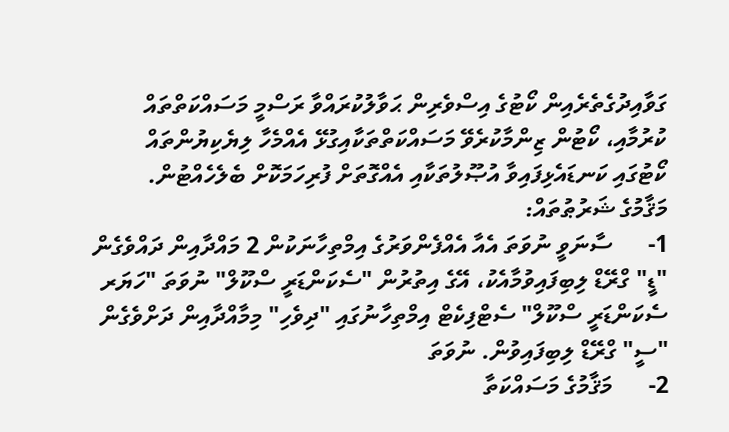ގަވާއިދުގެތެރެއިން ކޯޓުގެ އިސްވެރިން ޙަވާލުކުރައްވާ ރަސްމީ މަސައްކަތްތައް ކުރުމާއި، ކޯޓުން ޒިންމާކުރެވޭ މަސައްކަތްތަކާއިގުޅޭ އެއްމެހާ ލިޔެކިޔުންތައް ކޯޓުގައި ކަނޑައެޅިފައިވާ އުޞޫލުތަކާއި އެއްގޮތަށް ފުރިހަމަކޮށް ބެލެހެއްޓުން.
މަޤާމުގެ ޝަރުޠުތައް:
1-      ސާނަވީ ނުވަތަ އެއާ އެއްފެންވަރުގެ އިމްތިހާނަކުން 2 މައްދާއިން ދައްވެގެން "ޑީ" ގްރޭޑް ލިބިފައިވުމާއެކު، އޭގެ އިތުރުން "ސެކަންޑަރީ ސްކޫލް" ނުވަތަ "ހަޔަރ ސެކަންޑަރީ ސްކޫލް" ސެޓްފިކެޓް އިމްތިހާނުގައި "ދިވެހި" މިމާއްދާއިން ދަށްވެގެން "ސީ" ގްރޭޑް ލިބިފައިވުން. ނުވަތަ
2-      މަޤާމުގެ މަސައްކަތާ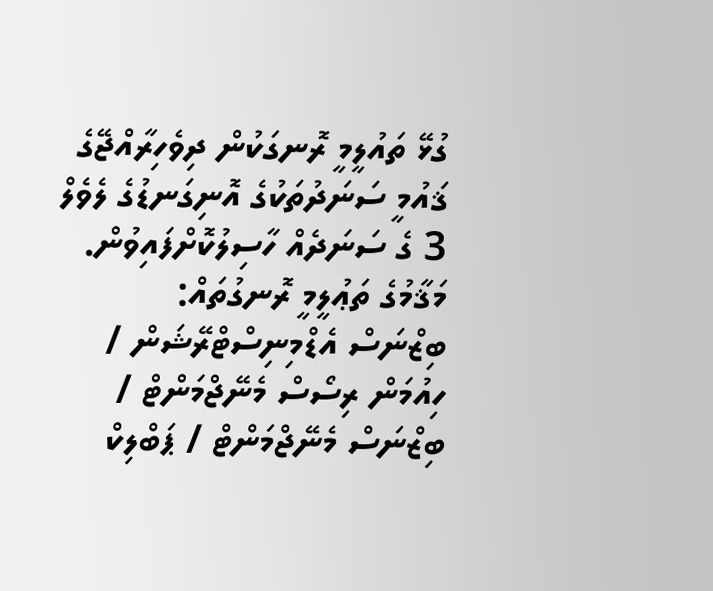ގުޅޭ ތައުލީމީ ރޮނގަކުން ދިވެހިރާއްޖޭގެ ޤައުމީ ސަނަދުތަކުގެ އޮނިގަނޑުގެ ލެވެލް 3 ގެ ސަނަދެއް ހާސިލުކޮށްފައިވުން.
މަޤާމުގެ ތަޢުލީމީ ރޮނގުތައް:
ބިޒްނަސް އެޑްމިނިސްޓްރޭޝަން / ހިއުމަން ރިސޯސް މެނޭޖްމަންޓް / ބިޒްނަސް މެނޭޖްމަންޓް / ޕަބްލިކް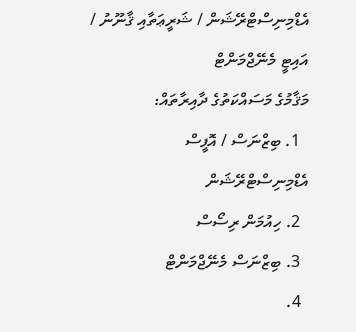އެޑްމިނިސްޓްރޭޝަން / ޝަރީޢަތާއި ޤާނޫނު / އައިޓީ މެނޭޖްމަންޓް
މަޤާމުގެ މަސައްކަތުގެ ދާއިރާތައް:
  1. ބިޒްނަސް / އޮފީސް އެޑްމިނިސްޓްރޭޝަން
  2. ހިއުމަން ރިސޯސް
  3. ބިޒްނަސް މެނޭޖްމަންޓް
  4.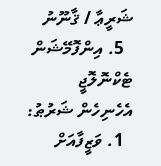ޝަރީޢާ / ޤާނޫނު
  5. އިންފޮމޭޝަން ޓެކްނޮލޮޖީ
އެހެނިހެން ޝަރުޠު:
  1. ވަޒީފާއަށް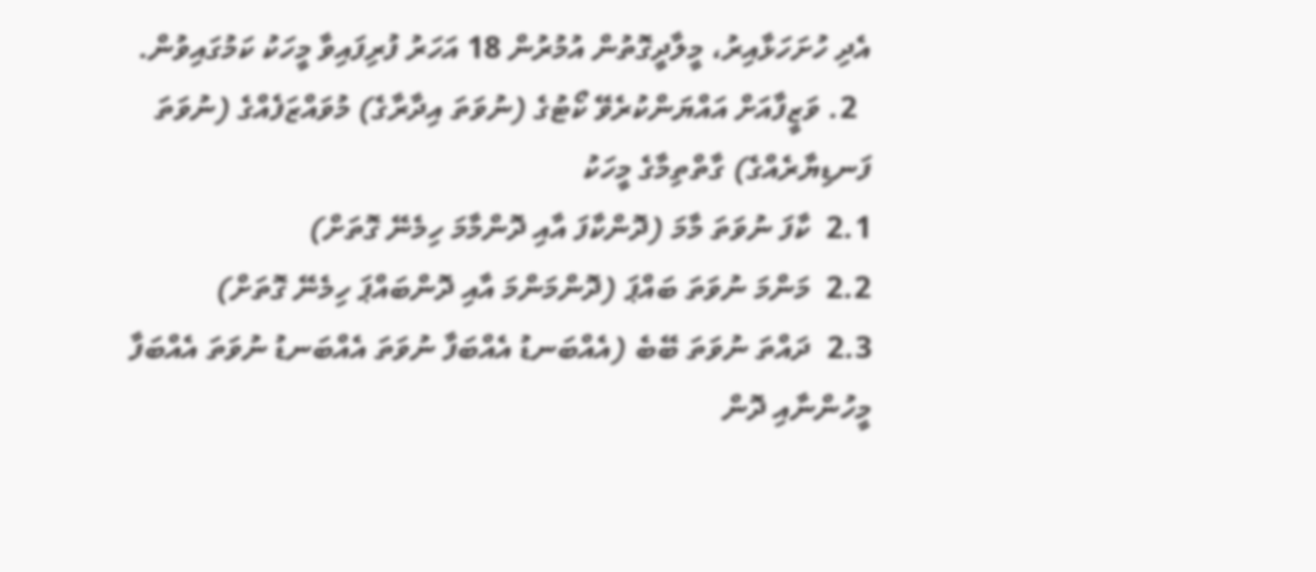އެދި ހުށަހަޅާއިރު، މީލާދީގޮތުން އުމުރުން 18 އަހަރު ފުރިފައިވާ މީހަކު ކަމުގައިވުން.
  2. ވަޒީފާއަށް އައްޔަންކުރެވޭ ކޯޓުގެ (ނުވަތަ އިދާރާގެ) މުވައްޒަފެއްގެ (ނުވަތަ ފަނޑިޔާރެއްގެ) ގާތްތިމާގެ މީހަކު
2.1  ކާފަ ނުވަތަ މާމަ (ދޮންކާފަ އާއި ދޮންމާމަ ހިމެނޭ ގޮތަށް)
2.2  މަންމަ ނުވަތަ ބައްޕަ (ދޮންމަންމަ އާއި ދޮންބައްޕަ ހިމެނޭ ގޮތަށް)
2.3  ދައްތަ ނުވަތަ ބޭބެ (އެއްބަނޑު އެއްބަފާ ނުވަތަ އެއްބަނޑު ނުވަތަ އެއްބަފާ މީހުންނާއި ދޮން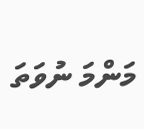މަންމަ ނުވަތަ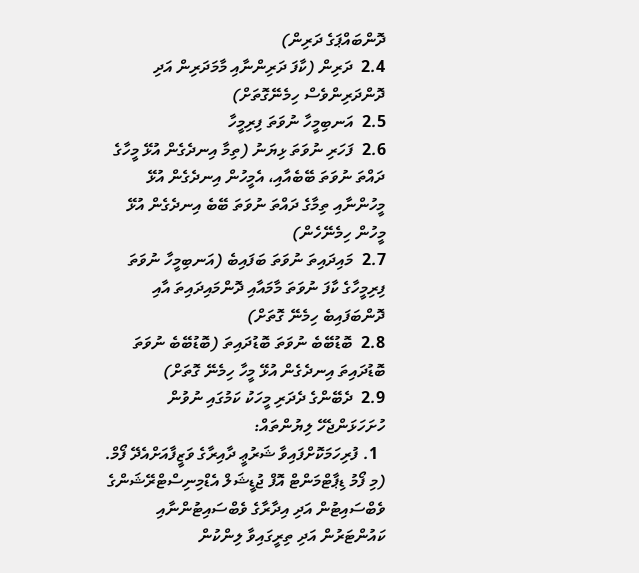ދޮންބައްޕަގެ ދަރިން)
2.4  ދަރިން (ކާފަ ދަރިންނާއި މާމަދަރިން އަދި ދޮންދަރިންވެސް ހިމެނޭގޮތަށް)
2.5  އަނބިމީހާ ނުވަތަ ފިރިމީހާ
2.6  ފަހަރި ނުވަތަ ޅިޔަނު (ތިމާ އިނދެގެން އުޅޭ މީހާގެ ދައްތަ ނުވަތަ ބޭބެއާއި، އެމީހުން އިނދެގެން އުޅޭ މީހުންނާއި ތިމާގެ ދައްތަ ނުވަތަ ބޭބެ އިނދެގެން އުޅޭ މީހުން ހިމެނޭހެން)
2.7  މައިދައިތަ ނުވަތަ ބަފައިބެ (އަނބިމީހާ ނުވަތަ ފިރިމީހާގެ ކާފަ ނުވަތަ މާމައާއި ދޮންމައިދައިތަ އާއި ދޮންބަފައިބެ ހިމެނޭ ގޮތަށް)
2.8  ބޮޑުބޭބެ ނުވަތަ ބޮޑުދައިތަ (ބޮޑުބޭބެ ނުވަތަ ބޮޑުދައިތަ އިނދެގެން އުޅޭ މީހާ ހިމެނޭ ގޮތަށް)
2.9  ދެބޭންގެ ދެދަރި މީހަކު ކަމުގައި ނުވުން
ހުށަހަޅަންޖެހޭ ލިޔުންތައް:
  1. ފުރިހަމަކޮށްފައިވާ ޝަރުޢީ ދާއިރާގެ ވަޒީފާއަށްއެދޭ ފޯމް. (މި ފޯމު ޑިޕާޓްމަންޓް އޮފް ޖުޑީޝަލް އެޑްމިނިސްޓްރޭޝަންގެ ވެބްސައިޓުން އަދި އިދާރާގެ ވެބްސައިޓުންނާއި ކައުންޓަރުން އަދި ތިރީގައިވާ ލިންކުން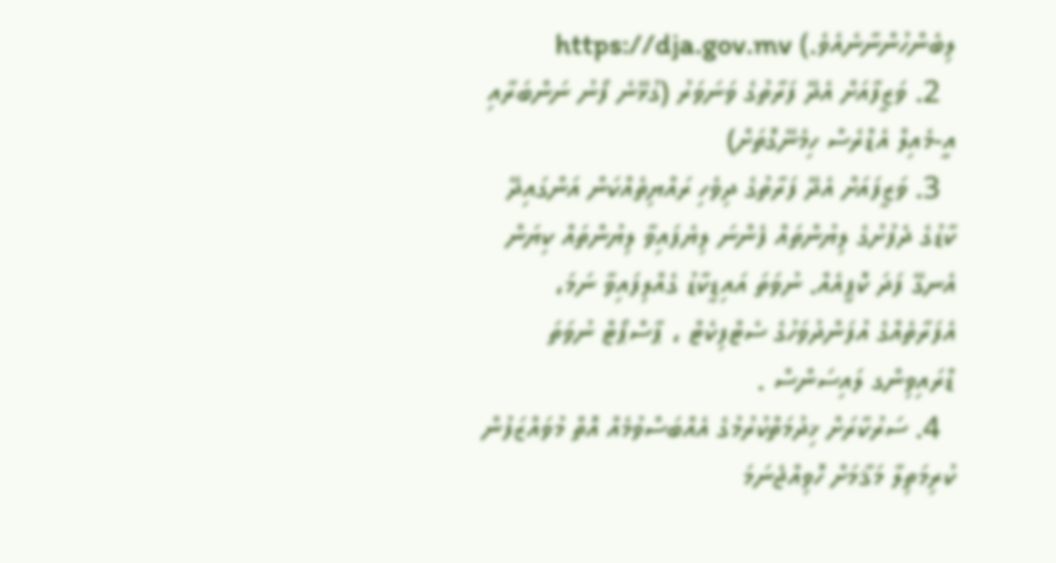ލިބެންހުންނާނެއެވެ.) https://dja.gov.mv
  2. ވަޒީފާއަށް އެދޭ ފަރާތުގެ ވަނަވަރު (ގުޅޭނެ ފޯނު ނަންބަރާއި އީ-މެއިލް އެޑްރެސް ހިމެނޭގޮތަށް)
  3. ވަޒީފައަށް އެދޭ ފަރާތުގެ ދިވެހި ރައްޔިތެއްކަން އަންގައިދޭ ކާޑުގެ ދެފުށުގެ ލިޔުންތައް ފެންނަ ލިޔެފައިވާ ލިޔުންތައް ކިޔަން އެނގޭ ފަދަ ކޮޕީއެއް. ނުވަތަ އައިޑީކާޑު ގެއްލިފައިވާ ނަމަ، އެފަރާތެއްގެ އުފަންދުވަހުގެ ސެޓްފިކެޓް ، ޕާސްޕޯޓް ނުވަތަ ޑްރައިވިންގ ލައިސަންސް .
  4. ސަރުކާރަށް ޚިދުމަތްކުރުމުގެ އެއްބަސްވުމެއް އޮތް މުވައްޒަފުން ކުރިމަތިލާ މަޤާމަށް ހޮވިއްޖެނަމަ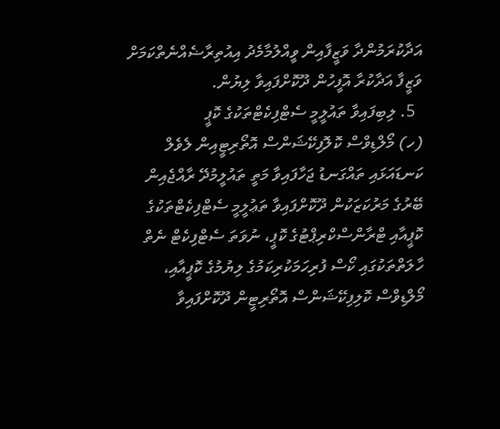އަދާކުރަމުންދާ ވަޒީފާއިން ވީއްލުމާމެދު އިއުތިރާޟެއްނެތްކަމަށް ވަޒީފާ އަދާކުރާ އޮފީހުން ދޫކޮށްފައިވާ ލިޔުން.
  5. ލިބިފައިވާ ތައުލީމީ ސެޓްފިކެޓްތަކުގެ ކޮޕީ
(ހ) މޯލްޑިވްސް ކޮލޮފިކޭޝަންސް އޮތޯރިޓީއިން ލެވެލް ކަނޑައަޅައި ތައްގަނޑު ޖަހާފައިވާ މަތީ ތައުލީމުދޭ ރާއްޖެއިން ބޭރުގެ މަރުކަޒަކުން ދޫކޮށްފައިވާ ތަޢުލީމީ ސެޓްފިކެޓްތަކުގެ ކޮޕީއާއި ޓްރާންސްކްރިޕްޓުގެ ކޮޕީ، ނުވަތަ ސެޓްފިކެޓް ނެތް ހާލަތްތަކުގައި ކޯސް ފުރިހަމަކުރިކަމުގެ ލިޔުމުގެ ކޮޕީއާއި، މޯލްޑިވްސް ކޮލިފިކޭޝަންސް އޮތޯރިޓީން ދޫކޮށްފައިވާ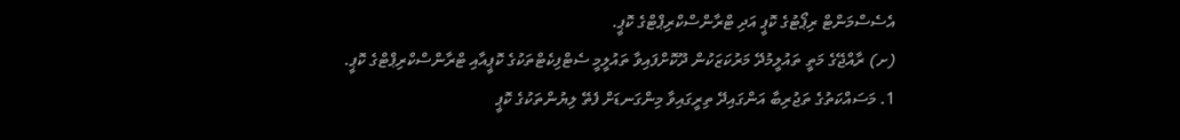އެސެސްމަންޓް ރިޕޯޓުގެ ކޮޕީ އަދި ޓްރާންސްކްރިޕްޓްގެ ކޮޕީ.
(ށ) ރާއްޖޭގެ މަތީ ތައުލީމުދޭ މަރުކަޒަކުން ދޫކޮށްފައިވާ ތައުލީމީ ސެޓްފިކެޓްތަކުގެ ކޮޕީއާއި ޓްރާންސްކްރިޕްޓްގެ ކޮޕީ.
1. މަސައްކަތުގެ ތަޖުރިބާ އަންގައިދޭ ތިރީގައިވާ މިންގަނޑަށް ފެތޭ ލިޔުންތަކުގެ ކޮޕީ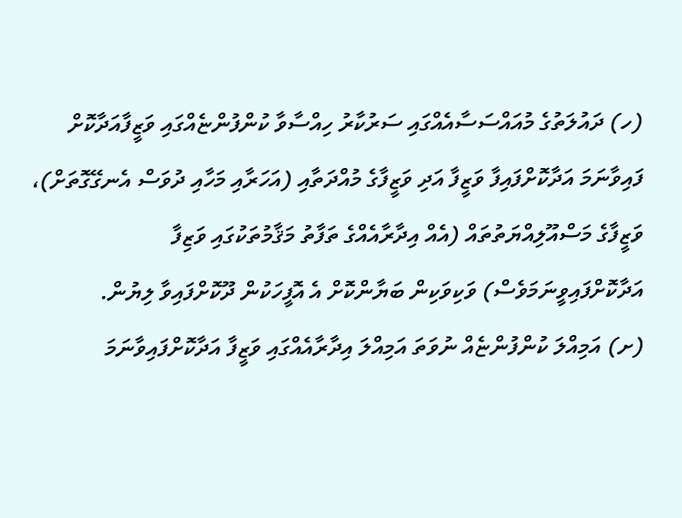(ހ) ދައުލަތުގެ މުއައްސަސާއެއްގައި ސަރުކާރު ހިއްސާވާ ކުންފުންޏެއްގައި ވަޒީފާއަދާކޮށް ފައިވާނަމަ އަދާކޮށްފައިފާ ވަޒީފާ އަދި ވަޒީފާގެ މުއްދަތާއި (އަހަރާއި މަހާއި ދުވަސް އެނގޭގޮތަށް)، ވަޒީފާގެ މަސްއޫލިއްޔަތުތައް (އެއް އިދާރާއެއްގެ ތަފާތު މަޤާމުތަކުގައި ވަޒިފާ އަދާކޮށްފައިވީނަމަވެސް) ވަކިވަކިން ބަޔާންކޮށް އެ އޮފީހަކުން ދޫކޮށްފައިވާ ލިޔުން.
(ށ) އަމިއްލަ ކުންފުންޏެއް ނުވަތަ އަމިއްލަ އިދާރާއެއްގައި ވަޒީފާ އަދާކޮށްފައިވާނަމަ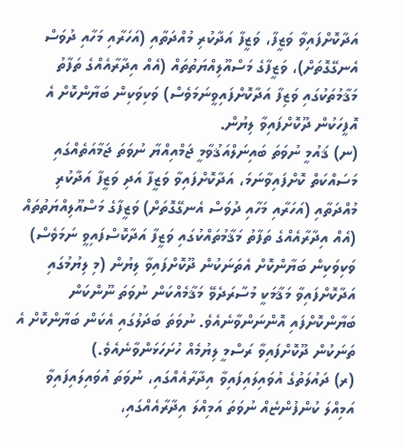އަދާކޮށްފައިވާ ވަޒީފާ، ވަޒީފާ އަދާކުރި މުއްދަތާއި (އަހަރާއި މަހާއި ދުވަސް އެނގޭގޮތަށް)، ވަޒީފާގެ މަސްއޫލިއްޔަތުތައް (އެއް އިދާރާއެއްގެ ތަފާތު މަޤާމުތަކުގައި ވަޒިފާ އަދާކޮށްފައިވީނަމަވެސް) ވަކިވަކިން ބަޔާންކޮށް އެ އޮފީހަކުން ދޫކޮށްފައިވާ ލިޔުން.
(ނ) ޤައުމީ ނުވަތަ ބައިނަލްއަޤުވާމީ ޖަމްއިއްޔާ ނުވަތަ ޖަމާއަތެއްގައި މަސައްކަތް ކޮށްފައިވާނަމަ، އަދާކޮށްފައިވާ ވަޒީފާ އަދި ވަޒީފާ އަދާކުރި މުއްދަތާއި (އަހަރާއި މަހާއި ދުވަސް އެނގޭގޮތަށް) ވަޒީފާގެ މަސްއޫލިއްޔަތުތައް (އެއް އިދާރާއެއްގެ ތަފާތު މަޤާމުތައްކުގައި ވަޒީފާ އަދާކޮސްފައިވީ ނަމަވެސް) ވަކިވަކިން ބަޔާންކޮށް އެތަނަކުން ދޫކޮށްފައިވާ ލިޔުން (މި ލިޔުމުގައި އަދާކޮށްފައިވާ މަޤާމަކީ މުސާރަދެވޭ މަޤާމެއްކަން ނުވަތަ ނޫންކަން ބަޔާންކޮށްފައި އޮންނަންވާނެއެވެ. ނުވަތަ ބަދަލުގައި އެކަން ބަޔާންކޮށް އެ ތަނަކުން ދޫކޮށްފައިވާ ރަސްމީ ލިޔުމެއް ހުށަހަޅަންވާނެއެވެ.)
(ރ) ދައުލަތުގެ އުވައިލައިފައިވާ އިދާރާއެއްގައި، ނުވަތަ އުވައިލައިފައިވާ އަމިއްލަ ކުންފުންޏެއް ނުވަތަ އަމިއްލަ އިދާރާއެއްގައި،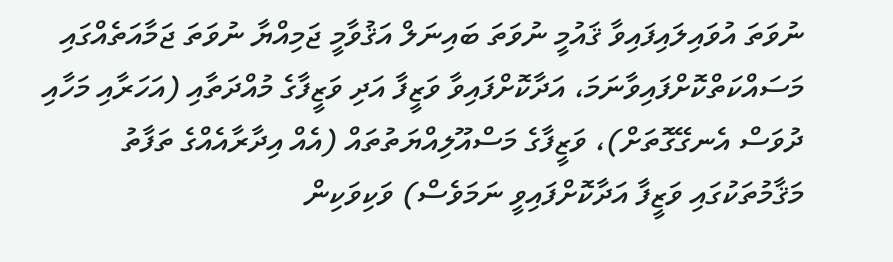ނުވަތަ އުވައިލައިފައިވާ ޤައުމީ ނުވަތަ ބައިނަލް އަޤުވާމީ ޖަމިއްޔާ ނުވަތަ ޖަމާއަތެއްގައި މަސައްކަތްކޮށްފައިވާނަމަ، އަދާކޮށްފައިވާ ވަޒީފާ އަދި ވަޒީފާގެ މުއްދަތާއި (އަހަރާއި މަހާއި ދުވަސް އެނގޭގޮތަށް)، ވަޒީފާގެ މަސްއޫލިއްޔަތުތައް (އެއް އިދާރާއެއްގެ ތަފާތު މަޤާމުތަކުގައި ވަޒީފާ އަދާކޮށްފައިވީ ނަމަވެސް) ވަކިވަކިން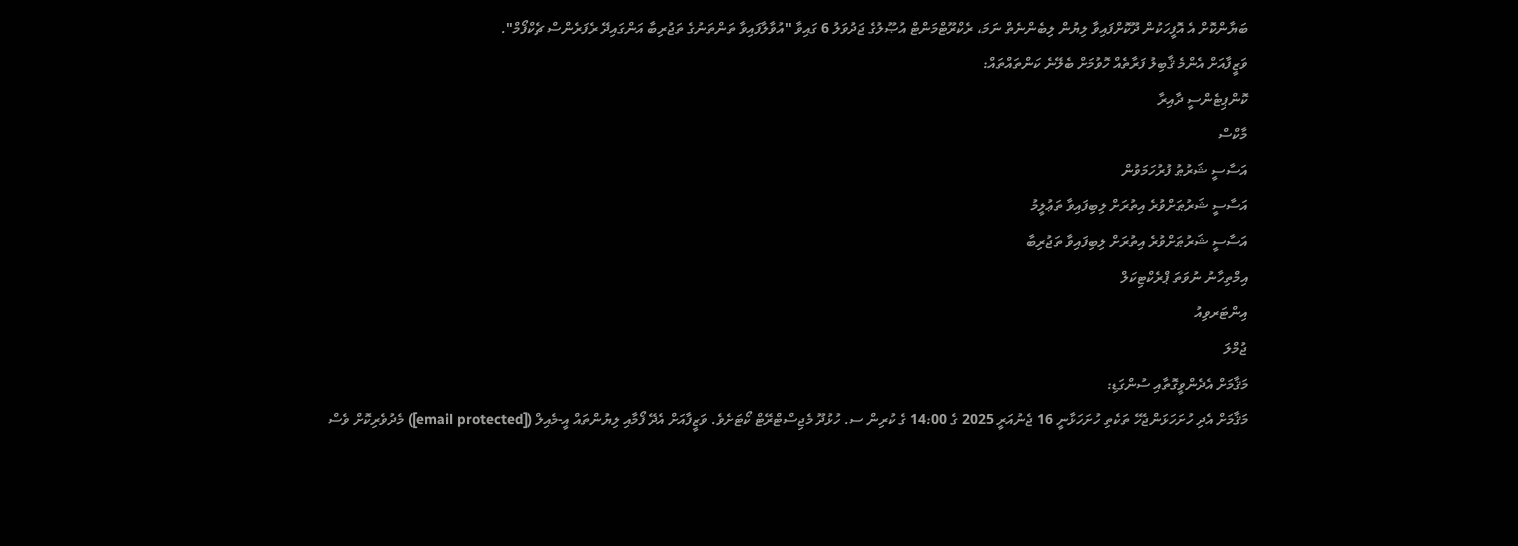ބަޔާންކޮށް އެ އޮފީހަކުން ދޫކޮށްފައިވާ ލިޔުން ލިބެންނެތް ނަމަ، ރެކްރޫޓްމަންޓް އުޞޫލުގެ ޖަދުވަލު 6 ގައިވާ "އުވާލާފައިވާ ތަންތަނުގެ ތަޖުރިބާ އަންގައިދޭ ރެފަރެންސް ޗެކްފޯމް".
ވަޒީފާއަށް އެންމެ ޤާބިލު ފަރާތެއް ހޮވުމަށް ބެލޭނެ ކަންތައްތައް:
ކޮންޕިޓެންސީ ދާއިރާ
މާކްސް
އަސާސީ ޝަރުޠު ފުރުހަމަވުން
އަސާސީ ޝަރުޠަށްވުރެ އިތުރަށް ލިބިފައިވާ ތަޢުލީމު
އަސާސީ ޝަރުޠަށްވުރެ އިތުރަށް ލިބިފައިވާ ތަޖުރިބާ
އިމްތިހާނު ނުވަތަ ޕްރެކްޓިކަލް
އިންޓަރވިއު
ޖުމްލަ
މަޤާމަށް އެދެންވީގޮތާއި ސުންގަޑި:
މަޤާމަށް އެދި ހުށަހަޅަންޖެހޭ ތަކެތި ހުށަހަޅާނީ 16 ޖެނުއަރީ 2025 ގެ 14:00 ގެ ކުރިން ސ. ހުޅުދޫ މެޖިސްޓްރޭޓް ކޯޓަށެވެ. ވަޒީފާއަށް އެދޭ ފޯމާއި ލިޔުންތައް އީ-މެއިލް ([email protected]) މެދުވެރިކޮށް ވެސް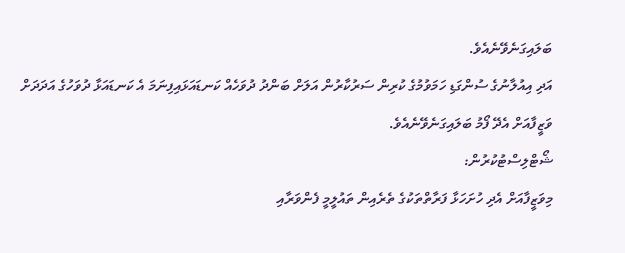ބަލައިގަނެވޭނެއެވެ.
އަދި އިއުލާނުގެ ސުންގަޑި ހަމަވުމުގެ ކުރިން ސަރުކާރުން އަލަށް ބަންދު ދުވަހެއް ކަނޑައަޅައިފިނަމަ އެ ކަނޑައަޅާ ދުވަހުގެ އަދަދަށް ވަޒީފާއަށް އެދޭ ފޯމު ބަލައިގަނެވޭނެއެވެ.
ޝޯޓްލިސްޓުކުރުން:
މިވަޒީފާއަށް އެދި ހުށަހަޅާ ފަރާތްތަކުގެ ތެރެއިން ތައުލީމީ ފެންވަރާއި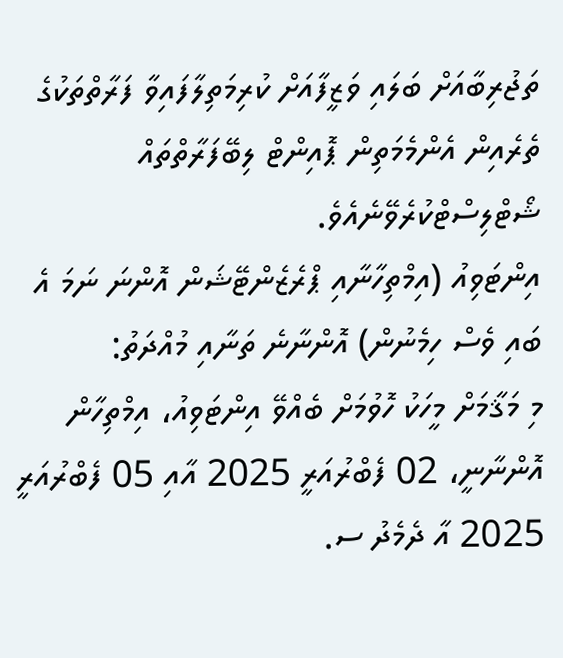ތަޖުރިބާއަށް ބަލައި ވަޒީފާއަށް ކުރިމަތިލާފައިވާ ފަރާތްތަކުގެ ތެރެއިން އެންމެމަތިން ޕޮއިންޓް ލިބޭފަރާތްތައް ޝޯޓްލިސްޓްކުރެވޭނެއެވެ.
އިންޓަވިއު (އިމްތިހާނާއި ޕްރެޒެންޓޭޝަން އޮންނަ ނަމަ އެ ބައި ވެސް ހިމެނުން) އޮންނާނެ ތަނާއި މުއްދަތު:
މި މަޤާމަށް މީހަކު ހޮވުމަށް ބެއްވޭ އިންޓަވިއު، އިމްތިހާން އޮންނާނީ، 02 ފެބްރުއަރީ 2025 އާއި 05 ފެބްރުއަރީ 2025 އާ ދެމެދު ސ.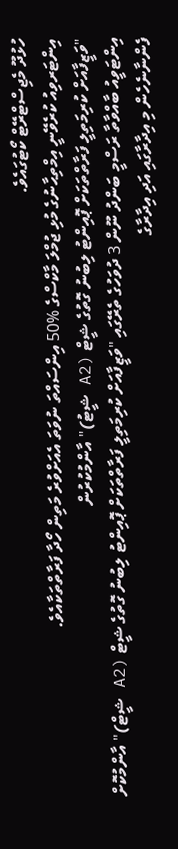ހުޅުދޫ މެޖިސްޓްރޭޓް ކޯޓުގައެވެ.
އިންޓަރވިއު ކުރެވޭނީ އިމްތިޙާނުގެ މުޅި ޖުމްލަ މާކްސްގެ %50 އިންސައްތަ ނުވަތަ އެއަށްވުރެ މަތިން ހޯދާ ފަރާތްތަކާއެވެ.
"ވަޒީފާއަށް ކުރިމަތިލީ ފަރާތްތަކަށް ޕޮއިންޓު ލިބުނު ގޮތުގެ ޝީޓް (A2 ޝީޓު)" އާންމުކުރުން
އިންޓަވީއު ބާއްވާތާ ރަސްމީ ބަންދު ނޫން 3 ދުވަހުގެ ތެރޭގައި "ވަޒީފާއަށް ކުރިމަތިލީ ފަރާތްތަކަށް ޕޮއިންޓު ލިބުނު ގޮތުގެ ޝީޓް (A2 ޝީޓް)" އާންމުކޮށް ފެންނާނެހެން މި އިދާރާގައި އަދި އިދާރާގެ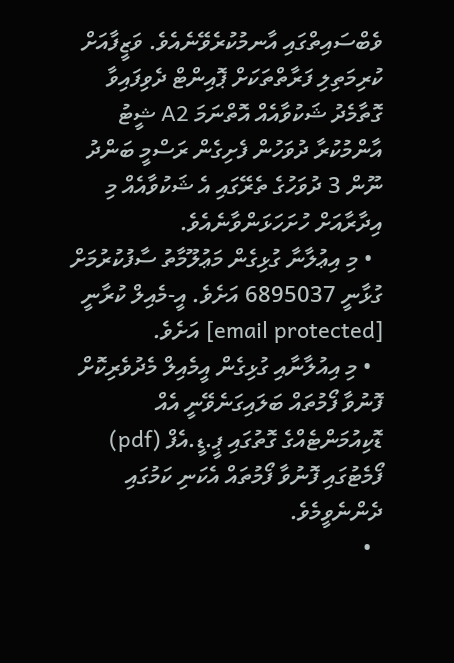ވެބްސައިތްގައި އާނމުކުރެވޭނެއެވެ. ވަޒީފާއަށް ކުރިމަތިލި ފަރާތްތަކަށް ޕޮއިންޓް ދެވިފައިވާ ގޮތާމެދު ޝަކުވާއެއް އޮތްނަމަ A2 ޝީޓު އާންމުކުރާ ދުވަހުން ފެށިގެން ރަސްމީ ބަންދު ނޫން 3 ދުވަހުގެ ތެރޭގައި އެ ޝަކުވާއެއް މި އިދާރާއަށް ހުށަހަޅަންވާނެއެވެ.
  • މި އިޢުލާނާ ގުޅިގެން މަޢުލޫމާތު ސާފުކުރުމަށް ގުޅާނީ 6895037 އަށެވެ. އީ-މެއިލް ކުރާނީ       [email protected] އަށެވެ.
  • މި އިއުލާނާއި ގުޅިގެން އީމެއިލް މެދުވެރިކޮށް ފޮނުވާ ފޯމުތައް ބަލައިގަނެވޭނީ އެއް ޑޮކިއުމަންޓެއްގެ ގޮތުގައި ޕީ.ޑީ.އެފް (pdf) ފޯމެޓުގައި ފޮނުވާ ފޯމުތައް އެކަނި ކަމުގައި ދެންނެވީމެވެ.
  •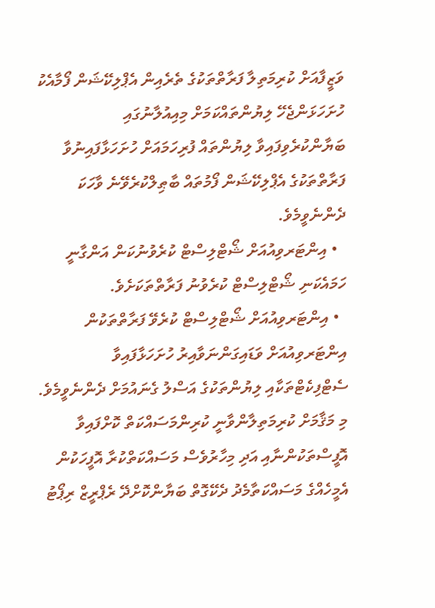ވަޒީފާއަށް ކުރިމަތިލާ ފަރާތްތަކުގެ ތެރެއިން އެޕްލިކޭޝަން ފޯމާއެކު ހުށަހަޅަންޖެހޭ ލިޔުންތައްކަމަށް މިއިއުލާނުގައި ބަޔާންކުރެވިފައިވާ ލިޔުންތައް ފުރިހަމައަށް ހުށަހަޅާފައިނުވާ ފަރާތްތަކުގެ އެޕްލިކޭޝަން ފޯމުތައް ބާޠިލްކުރެވޭނެ ވާހަކަ ދެންނެވީމެވެ.
  • އިންޓަރވިއުއަށް ޝޯޓްލިސްޓް ކުރެވުނުކަން އަންގާނީ ހަމައެކަނި ޝޯޓްލިސްޓް ކުރެވުނު ފަރާތްތަކަށެވެ.
  • އިންޓަރވިއުއަށް ޝޯޓްލިސްޓް ކުރެވޭ ފަރާތްތަކުން އިންޓަރވިއުއަށް ވަޑައިގަންނަވާއިރު ހުށަހަޅާފައިވާ ސެޓްފިކެޓްތަކާއި ލިޔުންތަކުގެ އަސްލު ގެނައުމަށް ދެންނެވީމެވެ.
މި މަޤާމަށް ކުރިމަތިލާންވާނީ ކުރިންމަސައްކަތް ކޮށްފައިވާ އޮފީސްތަކުންނާއި އަދި މިހާރުވެސް މަސައްކަތްކުރާ އޮފީހަކުން އެމީހެއްގެ މަސައްކަތާމެދު ދެކޭގޮތް ބަޔާންކޮށްދޭ ރެޕްރީޒް ރިޕޯޓު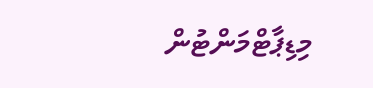މިޑިޕާޓްމަންޓުން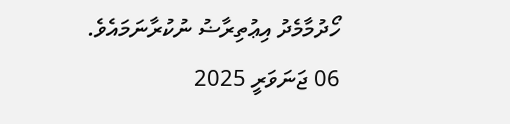ހޯދުމާމެދު އިޢުތިރާޟު ނުކުރާނަމައެވެ.
06 ޖަނަވަރީ 2025